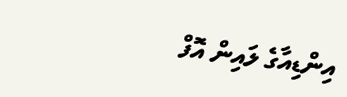އިންޑިއާގެ ލައިން އޮފް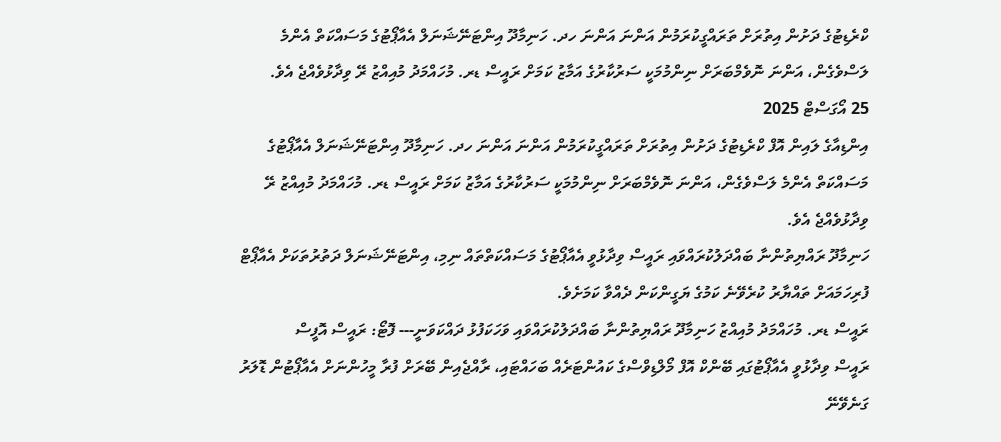ކްރެޑިޓުގެ ދަށުން އިތުރަށް ތަރައްގީކުރަމުން އަންނަ އަންނަ ހދ. ހަނިމާދޫ އިންޓަނޭޝަނަލް އެއާޕޯޓުގެ މަސައްކަތް އެންމެ ލަސްވެގެން، އަންނަ ނޮވެމްބަރަށް ނިންމުމަކީ ސަރުކާރުގެ އަމާޒު ކަމަށް ރައީސް ޑރ. މުހައްމަދު މުއިއްޒު ރޭ ވިދާޅުވެއްޖެ އެވެ.
25 އޯގަސްޓް 2025
އިންޑިއާގެ ލައިން އޮފް ކްރެޑިޓުގެ ދަށުން އިތުރަށް ތަރައްގީކުރަމުން އަންނަ އަންނަ ހދ. ހަނިމާދޫ އިންޓަނޭޝަނަލް އެއާޕޯޓުގެ މަސައްކަތް އެންމެ ލަސްވެގެން، އަންނަ ނޮވެމްބަރަށް ނިންމުމަކީ ސަރުކާރުގެ އަމާޒު ކަމަށް ރައީސް ޑރ. މުހައްމަދު މުއިއްޒު ރޭ ވިދާޅުވެއްޖެ އެވެ.
ހަނިމާދޫ ރައްޔިތުންނާ ބައްދަލުކުރައްވައި ރައީސް ވިދާޅުވީ އެއާޕޯޓުގެ މަސައްކަތްތައް ނިމި، އިންޓަނޭޝަނަލް ދަތުރުތަކަށް އެއާޕޯޓް ފުރިހަމައަށް ތައްޔާރު ކުރެވޭނެ ކަމުގެ ޔަގީންކަން ދެއްވާ ކަމަށެވެ.
ރައީސް ޑރ. މުހައްމަދު މުއިއްޒު ހަނިމާދޫ ރައްޔިތުންނާ ބައްދަލުކުރައްވައި ވަހަކަފުޅު ދައްކަވަނީ--- ފޮޓޯ: ރައީސް އޮފީސް
ރައީސް ވިދާޅުވީ އެއާޕޯޓުގައި ބޭންކް އޮފް މޯލްޑިވްސްގެ ކައުންޓަރެއް ބަހައްޓައި، ރާއްޖެއިން ބޭރަށް ފުރާ މީހުންނަށް އެއާޕޯޓުން ޑޮލަރު ގަނެވޭނޭ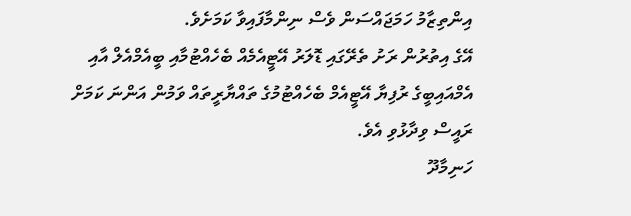އިންތިޒާމު ހަމަޖައްސަން ވެސް ނިންމާފައިވާ ކަމަށެވެ.
އޭގެ އިތުރުން ރަށު ތެރޭގައި ޑޮލަރު އޭޓީއެމެއް ބެހެއްޓުމާއި ބީއެމްއެލް އާއި އެމްއައިބީގެ ރުފިޔާ އޭޓީއެމް ބެހެއްޓުމުގެ ތައްޔާރީތައް ވަމުން އަންނަ ކަމަށް ރައީސް ވިދާޅުވި އެވެ.
ހަނިމާދޫ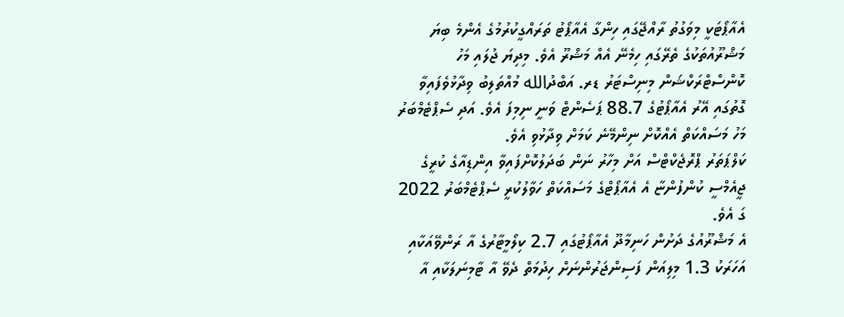އެއާޕޯޓަކީ މިވަގުތު ރާއްޖޭގައި ހިންގާ އެއާޕޯޓު ތަރައްގީކުރުމުގެ އެންމެ ބިޔަ މަޝްރޫއުތަކުގެ ތެރޭގައި ހިމެނޭ އެއް މަޝްރޫ އެވެ. މިދިޔަ ޖުލައި މަހު ކޮންސްޓްރަކްޝަން މިނިސްޓަރު ޑރ. އަބްދުالله މުއްތަލިބު ވިދާޅުވެފައިވާ ގޮތުގައި އޭރު އެއާޕޯޓުގެ 88.7 ޕަސެންޓް ވަނީ ނިމިފަ އެވެ. އަދި ސެޕްޓެމްބަރު މަހު މަސައްކަތް އެއްކޮށް ނިންމޭނެ ކަމަށް ވިދާޅުވި އެވެ.
ކަލްޕަތަރު ޕްރޮޖެކްޓްސް އަށް މިހާރު ނަން ބަދަލުކޮށްފައިވާ އިންޑިއާގެ ކުރީގެ ޖީއެމްސީ ކުންފުންޏާ އެ އެއާޕޯޓްގެ މަސައްކަތް ހަވާލުކުރީ ސެޕްޓެމްބަރު 2022 ގަ އެވެ.
އެ މަޝްރޫއުގެ ދަށުން ހަނިމާދޫ އެއާޕޯޓުގައި 2.7 ކިލޯމީޓާރުގެ އާ ރަންވޭއަކާއި އަހަރަކު 1.3 މިލިއަން ފަސިންޖަރުންނަށް ހިދުމަތް ދެވޭ އާ ޓާމިނަލަކާއި އާ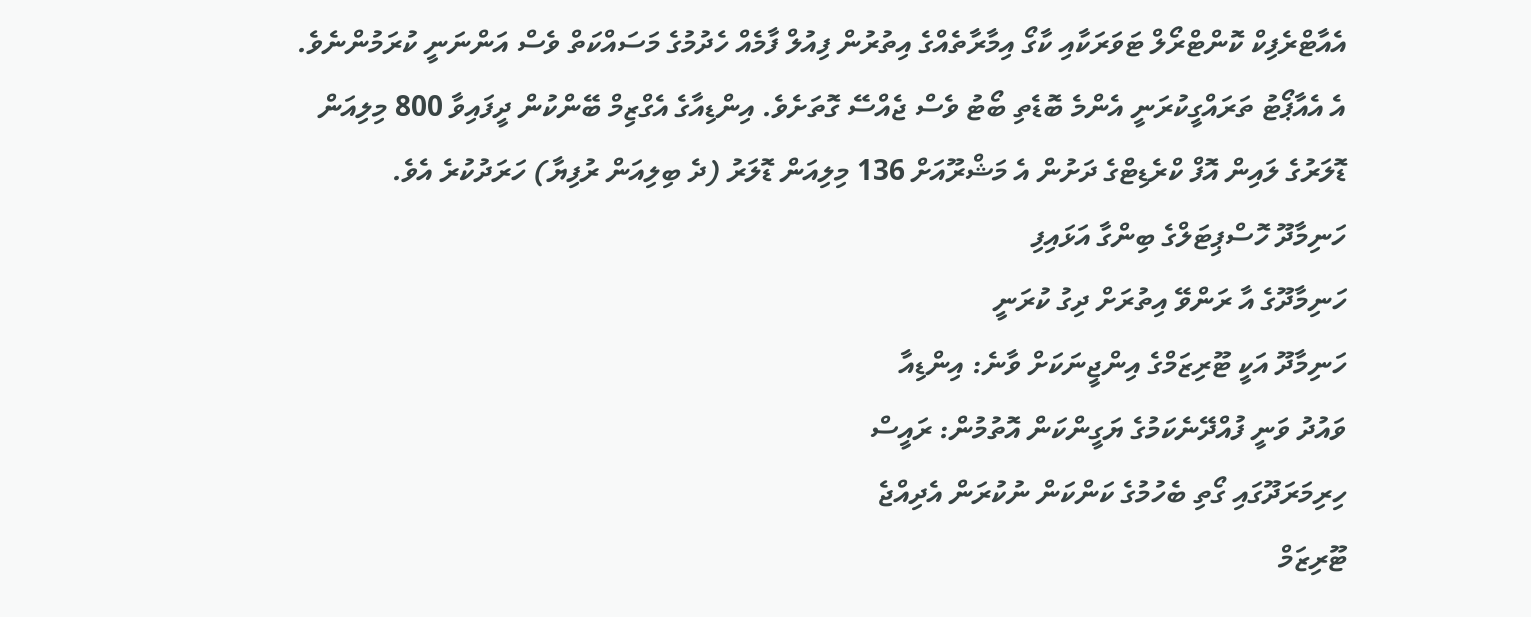އެއާޓްރެފިކް ކޮންޓްރޯލް ޓަވަރަކާއި ކާގޯ އިމާރާތެއްގެ އިތުރުން ފިއުލް ފާމެއް ހެދުމުގެ މަސައްކަތް ވެސް އަންނަނީ ކުރަމުންނެވެ.
އެ އެއާޕޯޓު ތަރައްގީކުރަނީ އެންމެ ބޮޑެތި ބޯޓު ވެސް ޖެއްސޭ ގޮތަށެވެ. އިންޑިއާގެ އެގްޒިމް ބޭންކުން ދީފައިވާ 800 މިލިއަން ޑޮލަރުގެ ލައިން އޮފް ކްރެޑިޓްގެ ދަށުން އެ މަޝްރޫއަށް 136 މިލިއަން ޑޮލަރު (ދެ ބިލިއަން ރުފިޔާ) ހަރަދުކުރެ އެވެ.
ހަނިމާދޫ ހޮސްޕިޓަލްގެ ބިންގާ އަޅައިފި
ހަނިމާދޫގެ އާ ރަންވޭ އިތުރަށް ދިގު ކުރަނީ
ހަނިމާދޫ އަކީ ޓޫރިޒަމްގެ އިންޖީނަކަށް ވާނެ: އިންޑިއާ
ވައުދު ވަނީ ފުއްދޭނެކަމުގެ ޔަގީންކަން އޮތުމުން: ރައީސް
ހިރިމަރަދޫގައި ގޯތި ބެހުމުގެ ކަންކަން ނުކުރަން އެދިއްޖެ
ޓޫރިޒަމް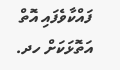ފައްކާވެފައި އޮތް އަތޮޅަކަށް ހދ.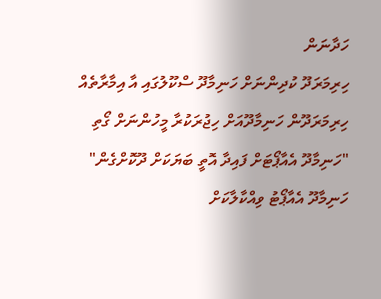ހަދާނަން
ހިރިމަރަދޫ ކުދިންނަށް ހަނިމާދޫ ސްކޫލުގައި އާ އިމާރާތެއް
ހިރިމަރަދޫން ހަނިމާދޫއަށް ހިޖުރަކުރާ މީހުންނަށް ގޯތި
"ހަނިމާދޫ އެއާޕޯޓަށް ފައިދާ އޮތީ ބަޔަކަށް ދޫކޮށްގެން"
ހަނިމާދޫ އެއާޕޯޓު ވިއްކާލާކަށް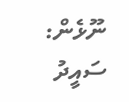ނޫޅެން: ސައީދު